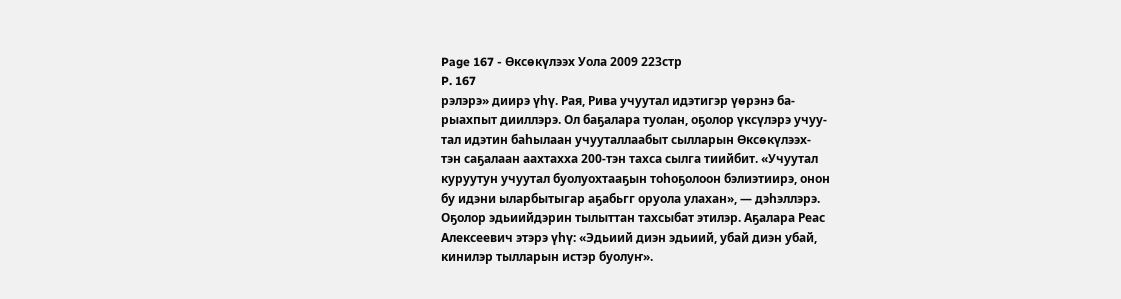Page 167 - Өксөкүлээх Уола 2009 223стр
P. 167
рэлэрэ» диирэ үһү. Рая, Рива учуутал идэтигэр үөрэнэ ба-
рыахпыт дииллэрэ. Ол баҕалара туолан, оҕолор үксүлэрэ учуу-
тал идэтин баһылаан учууталлаабыт сылларын Өксөкүлээх-
тэн саҕалаан аахтахха 200-тэн тахса сылга тиийбит. «Учуутал
куруутун учуутал буолуохтааҕын тоһоҕолоон бэлиэтиирэ, онон
бу идэни ыларбытыгар аҕабьгг оруола улахан», — дэһэллэрэ.
Оҕолор эдьиийдэрин тылыттан тахсыбат этилэр. Аҕалара Реас
Алексеевич этэрэ үһү: «Эдьиий диэн эдьиий, убай диэн убай,
кинилэр тылларын истэр буолуҥ».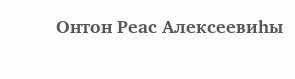Онтон Реас Алексеевиһы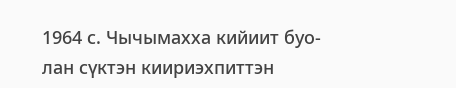1964 с. Чычымахха кийиит буо-
лан сүктэн киириэхпиттэн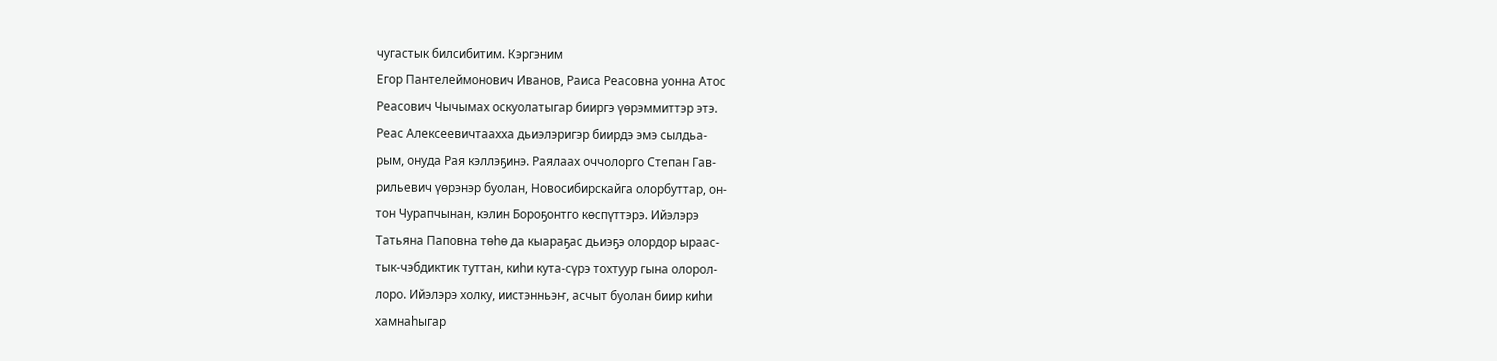чугастык билсибитим. Кэргэним
Егор Пантелеймонович Иванов, Раиса Реасовна уонна Атос
Реасович Чычымах оскуолатыгар бииргэ үөрэммиттэр этэ.
Реас Алексеевичтаахха дьиэлэригэр биирдэ эмэ сылдьа-
рым, онуда Рая кэллэҕинэ. Раялаах оччолорго Степан Гав-
рильевич үөрэнэр буолан, Новосибирскайга олорбуттар, он-
тон Чурапчынан, кэлин Бороҕонтго көспүттэрэ. Ийэлэрэ
Татьяна Паповна төһө да кыараҕас дьиэҕэ олордор ыраас-
тык-чэбдиктик туттан, киһи кута-сүрэ тохтуур гына олорол-
лоро. Ийэлэрэ холку, иистэнньэҥ, асчыт буолан биир киһи
хамнаһыгар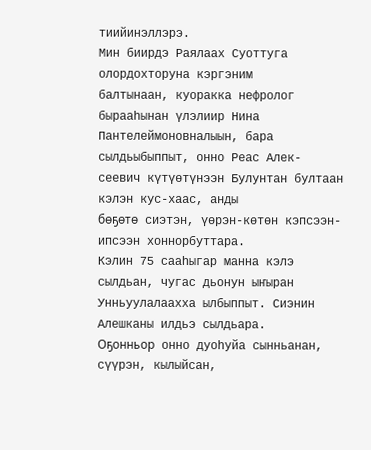тиийинэллэрэ.
Мин биирдэ Раялаах Суоттуга олордохторуна кэргэним
балтынаан, куоракка нефролог бырааһынан үлэлиир Нина
Пантелеймоновналыын, бара сылдьыбыппыт, онно Реас Алек-
сеевич күтүөтүнээн Булунтан бултаан кэлэн кус-хаас, анды
бөҕөтө сиэтэн, үөрэн-көтөн кэпсээн-ипсээн хоннорбуттара.
Кэлин 75 сааһыгар манна кэлэ сылдьан, чугас дьонун ыҥыран
Унньуулалаахха ылбыппыт. Сиэнин Алешканы илдьэ сылдьара.
Оҕонньор онно дуоһуйа сынньанан, сүүрэн, кылыйсан,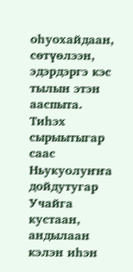оһуохайдаан, сөтүөлээн, эдэрдэргэ кэс тылын этэн ааспыта.
Тиһэх сырыытыгар саас Ньукуолуҥҥа дойдутугар Учайга
кустаан, андылаан кэлэн иһэн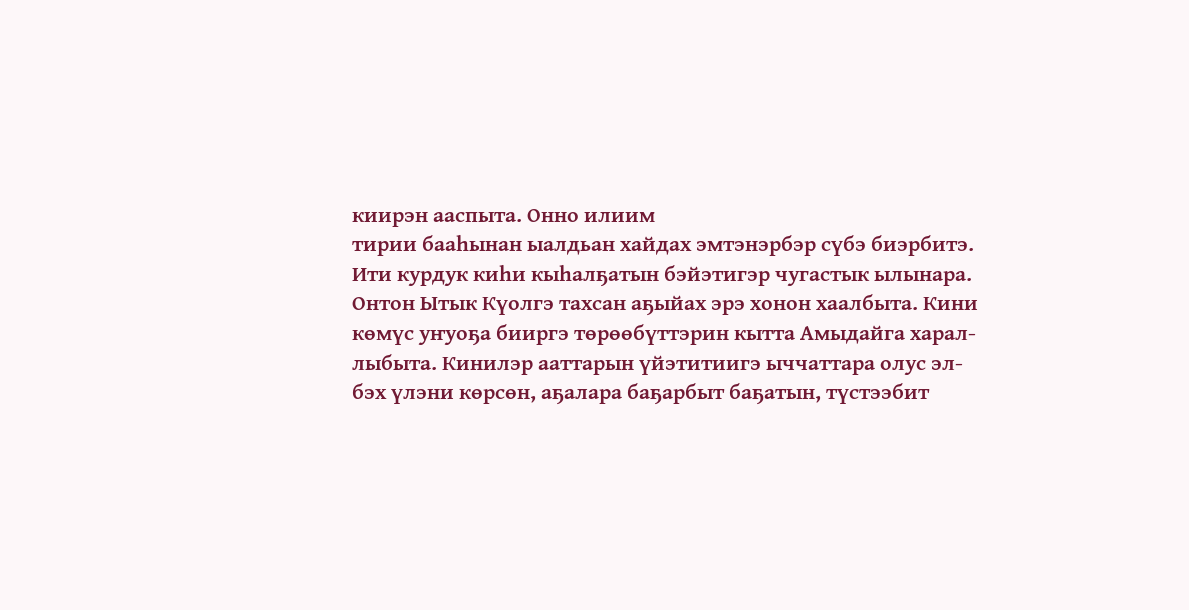киирэн ааспыта. Онно илиим
тирии бааһынан ыалдьан хайдах эмтэнэрбэр сүбэ биэрбитэ.
Ити курдук киһи кыһалҕатын бэйэтигэр чугастык ылынара.
Онтон Ытык Күолгэ тахсан аҕыйах эрэ хонон хаалбыта. Кини
көмүс уҥуоҕа бииргэ төрөөбүттэрин кытта Амыдайга харал-
лыбыта. Кинилэр ааттарын үйэтитиигэ ыччаттара олус эл-
бэх үлэни көрсөн, аҕалара баҕарбыт баҕатын, түстээбит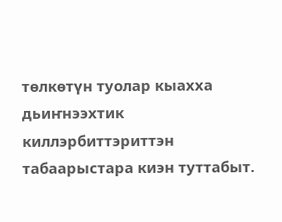төлкөтүн туолар кыахха дьиҥнээхтик киллэрбиттэриттэн
табаарыстара киэн туттабыт.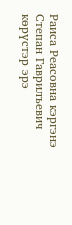Раиса Реасовна кэргэнэ Степан Гаврилъевич көрүстэр эрэ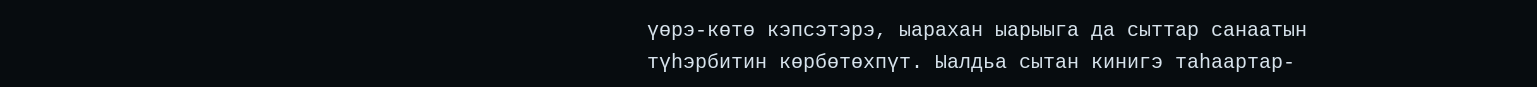үөрэ-көтө кэпсэтэрэ, ыарахан ыарыыга да сыттар санаатын
түһэрбитин көрбөтөхпүт. Ыалдьа сытан кинигэ таһаартар-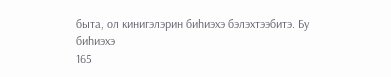быта, ол кинигэлэрин биһиэхэ бэлэхтээбитэ. Бу биһиэхэ
165